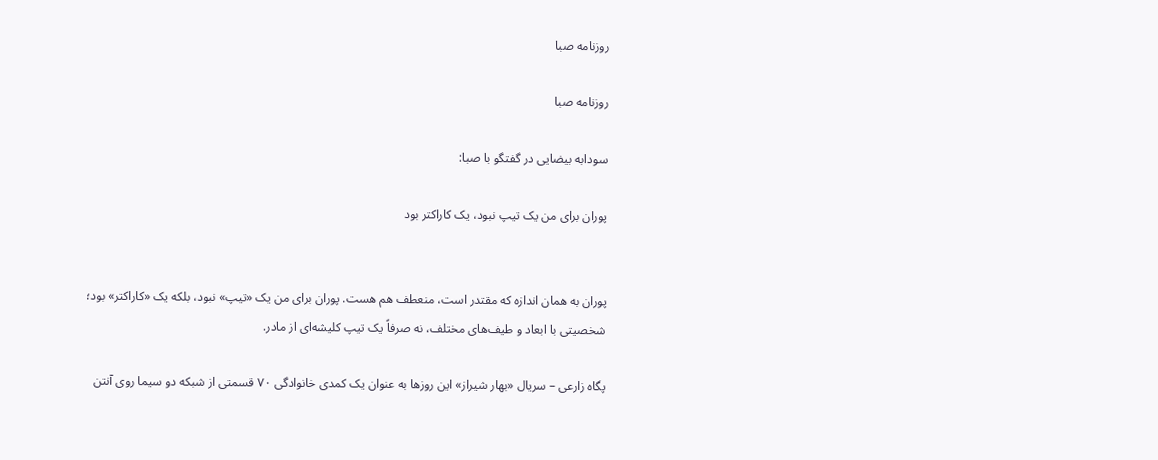روزنامه صبا

روزنامه صبا

سودابه بیضایی در گفتگو با صبا:

پوران برای من یک تیپ نبود، یک کاراکتر بود


پوران به همان اندازه که مقتدر است، منعطف هم هست. پوران برای من یک «تیپ» نبود، بلکه یک «کاراکتر» بود؛ شخصیتی با ابعاد و طیف‌های مختلف، نه صرفاً یک تیپ کلیشه‌ای از مادر.

پگاه زارعی – سریال «بهار شیراز» این روزها به‌ عنوان یک کمدی خانوادگی ۷۰ قسمتی از شبکه دو سیما روی آنتن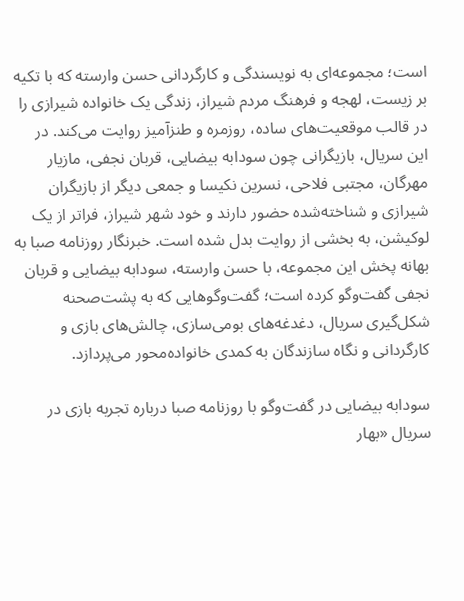است؛ مجموعه‌ای به نویسندگی و کارگردانی حسن وارسته که با تکیه بر زیست، لهجه و فرهنگ مردم شیراز، زندگی یک خانواده‌ شیرازی را در قالب موقعیت‌های ساده، روزمره و طنزآمیز روایت می‌کند. در این سریال، بازیگرانی چون سودابه بیضایی، قربان نجفی، مازیار مهرگان، مجتبی فلاحی، نسرین نکیسا و جمعی دیگر از بازیگران شیرازی و شناخته‌شده حضور دارند و خود شهر شیراز، فراتر از یک لوکیشن، به بخشی از روایت بدل شده است. خبرنگار روزنامه صبا به بهانه پخش این مجموعه، با حسن وارسته، سودابه بیضایی و قربان نجفی گفت‌وگو کرده است؛ گفت‌وگوهایی که به پشت‌صحنه شکل‌گیری سریال، دغدغه‌های بومی‌سازی، چالش‌های بازی و کارگردانی و نگاه سازندگان به کمدی خانواده‌محور می‌پردازد.

سودابه بیضایی در گفت‌وگو با روزنامه صبا درباره‌ تجربه‌ بازی در سریال «بهار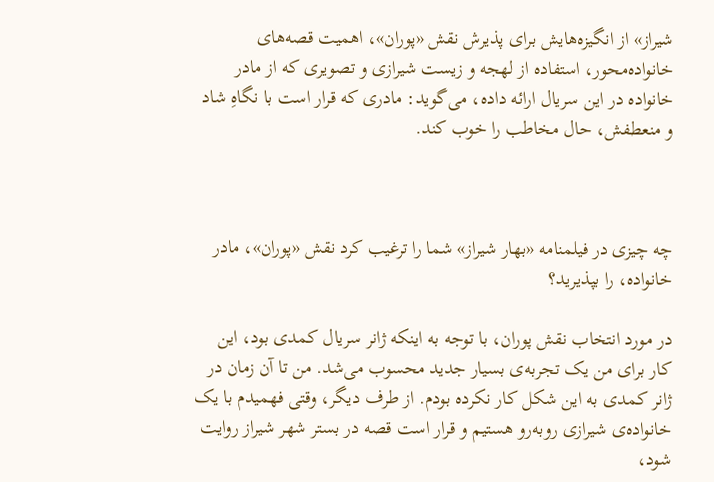شیراز» از انگیزه‌هایش برای پذیرش نقش «پوران»، اهمیت قصه‌های خانواده‌محور، استفاده از لهجه و زیست شیرازی و تصویری که از مادر خانواده در این سریال ارائه داده، می‌گوید: مادری که قرار است با نگاهِ شاد و منعطفش، حال مخاطب را خوب کند.



چه چیزی در فیلمنامه‌ «بهار شیراز» شما را ترغیب کرد نقش «پوران»، مادر خانواده، را بپذیرید؟

در مورد انتخاب نقش پوران، با توجه به اینکه ژانر سریال کمدی بود، این کار برای من یک تجربه‌ی بسیار جدید محسوب می‌شد. من تا آن زمان در ژانر کمدی به این شکل کار نکرده بودم. از طرف دیگر، وقتی فهمیدم با یک خانواده‌ی شیرازی روبه‌رو هستیم و قرار است قصه در بستر شهر شیراز روایت شود،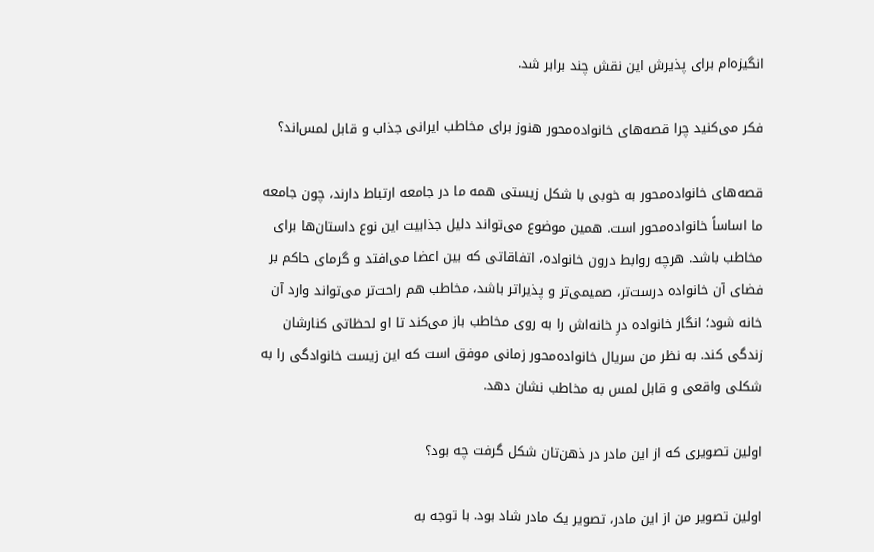انگیزه‌ام برای پذیرش این نقش چند برابر شد.

فکر می‌کنید چرا قصه‌های خانواده‌محور هنوز برای مخاطب ایرانی جذاب و قابل لمس‌اند؟

قصه‌های خانواده‌محور به ‌خوبی با شکل زیستی همه‌ ما در جامعه ارتباط دارند، چون جامعه‌ ما اساساً خانواده‌محور است. همین موضوع می‌تواند دلیل جذابیت این نوع داستان‌ها برای مخاطب باشد. هرچه روابط درون خانواده، اتفاقاتی که بین اعضا می‌افتد و گرمای حاکم بر فضای آن خانواده درست‌تر، صمیمی‌تر و پذیراتر باشد، مخاطب هم راحت‌تر می‌تواند وارد آن خانه شود؛ انگار خانواده درِ خانه‌اش را به روی مخاطب باز می‌کند تا او لحظاتی کنارشان زندگی کند. به نظر من سریال خانواده‌محور زمانی موفق است که این زیست خانوادگی را به شکلی واقعی و قابل لمس به مخاطب نشان دهد.

اولین تصویری که از این مادر در ذهن‌تان شکل گرفت چه بود؟

اولین تصویر من از این مادر، تصویر یک مادر شاد بود. با توجه به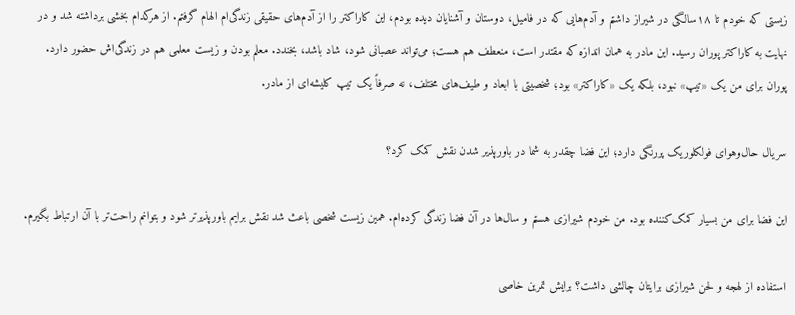زیستی که خودم تا ۱۸سالگی در شیراز داشتم و آدم‌هایی که در فامیل، دوستان و آشنایان دیده بودم، این کاراکتر را از آدم‌های حقیقی زندگی‌ام الهام گرفتم. از هرکدام بخشی برداشته شد و در نهایت به کاراکتر پوران رسید. این مادر به همان اندازه که مقتدر است، منعطف هم هست؛ می‌تواند عصبانی شود، شاد باشد، بخندد. معلم بودن و زیست معلمی هم در زندگی‌اش حضور دارد. پوران برای من یک «تیپ» نبود، بلکه یک «کاراکتر» بود؛ شخصیتی با ابعاد و طیف‌های مختلف، نه صرفاً یک تیپ کلیشه‌ای از مادر.

سریال حال‌وهوای فولکلوریک پررنگی دارد؛ این فضا چقدر به شما در باورپذیر شدن نقش کمک کرد؟

این فضا برای من بسیار کمک‌کننده بود. من خودم شیرازی هستم و سال‌ها در آن فضا زندگی کرده‌ام. همین زیست شخصی باعث شد نقش برایم باورپذیرتر شود و بتوانم راحت‌تر با آن ارتباط بگیرم.

استفاده از لهجه و لحن شیرازی برایتان چالشی داشت؟ برایش تمرین خاصی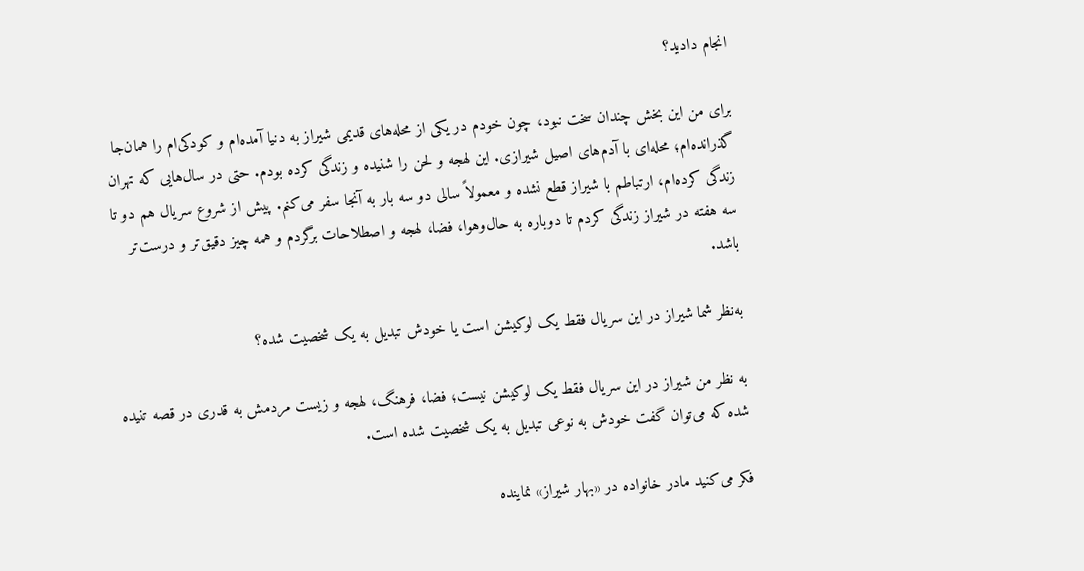انجام دادید؟

برای من این بخش چندان سخت نبود، چون خودم در یکی از محله‌های قدیمی شیراز به دنیا آمده‌ام و کودکی‌ام را همان‌جا گذرانده‌ام؛ محله‌ای با آدم‌های اصیل شیرازی. این لهجه و لحن را شنیده و زندگی کرده بودم. حتی در سال‌هایی که تهران زندگی کرده‌ام، ارتباطم با شیراز قطع نشده و معمولاً سالی دو سه بار به آنجا سفر می‌کنم. پیش از شروع سریال هم دو تا سه هفته در شیراز زندگی کردم تا دوباره به حال‌وهوا، فضا، لهجه و اصطلاحات برگردم و همه ‌چیز دقیق‌تر و درست‌تر باشد.

به‌نظر شما شیراز در این سریال فقط یک لوکیشن است یا خودش تبدیل به یک شخصیت شده؟

به نظر من شیراز در این سریال فقط یک لوکیشن نیست؛ فضا، فرهنگ، لهجه و زیست مردمش به ‌قدری در قصه تنیده شده که می‌توان گفت خودش به نوعی تبدیل به یک شخصیت شده است.

فکر می‌کنید مادر خانواده در «بهار شیراز» نماینده‌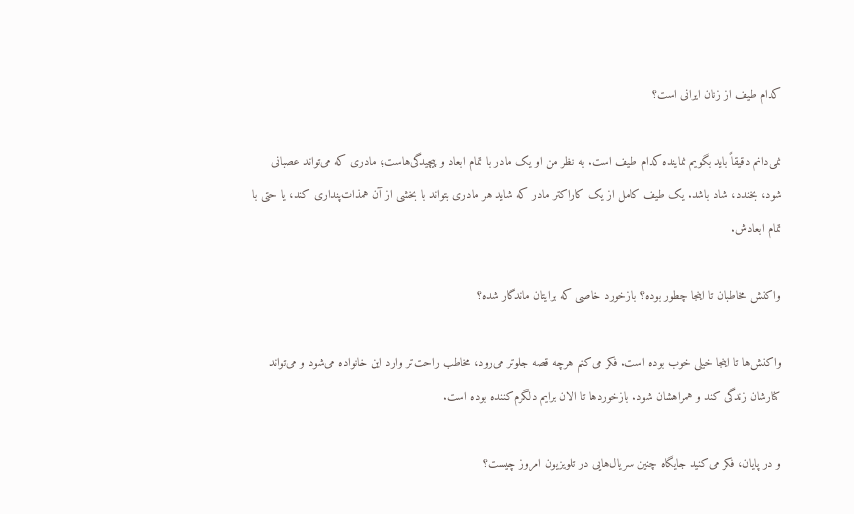کدام طیف از زنان ایرانی است؟

نمی‌دانم دقیقاً باید بگویم نماینده‌ کدام طیف است. به نظر من او یک مادر با تمام ابعاد و پیچیدگی‌هاست؛ مادری که می‌تواند عصبانی شود، بخندد، شاد باشد. یک طیف کامل از یک کاراکتر مادر که شاید هر مادری بتواند با بخشی از آن همذات‌پنداری کند، یا حتی با تمام ابعادش.

واکنش مخاطبان تا اینجا چطور بوده؟ بازخورد خاصی که برایتان ماندگار شده؟

واکنش‌ها تا اینجا خیلی خوب بوده است. فکر می‌کنم هرچه قصه جلوتر می‌رود، مخاطب راحت‌تر وارد این خانواده می‌شود و می‌تواند کنارشان زندگی کند و همراهشان شود. بازخوردها تا الان برایم دلگرم‌کننده بوده است.

و در پایان، فکر می‌کنید جایگاه چنین سریال‌هایی در تلویزیون امروز چیست؟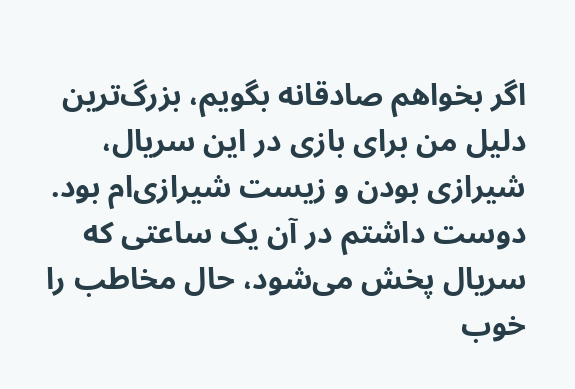اگر بخواهم صادقانه بگویم، بزرگ‌ترین دلیل من برای بازی در این سریال، شیرازی بودن و زیست شیرازی‌ام بود. دوست داشتم در آن یک ساعتی که سریال پخش می‌شود، حال مخاطب را خوب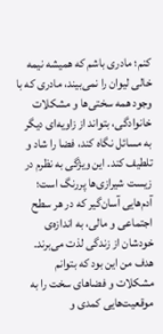کنم؛ مادری باشم که همیشه نیمه‌ خالی لیوان را نمی‌بیند، مادری که با وجود همه‌ سختی‌ها و مشکلات خانوادگی، بتواند از زاویه‌ای دیگر به مسائل نگاه کند، فضا را شاد و تلطیف کند. این ویژگی به نظرم در زیست شیرازی‌ها پررنگ است؛ آدم‌هایی آسان‌گیر که در هر سطح اجتماعی و مالی، به اندازه‌ی خودشان از زندگی لذت می‌برند. هدف من این بود که بتوانم مشکلات و فضاهای سخت را به موقعیت‌هایی کمدی و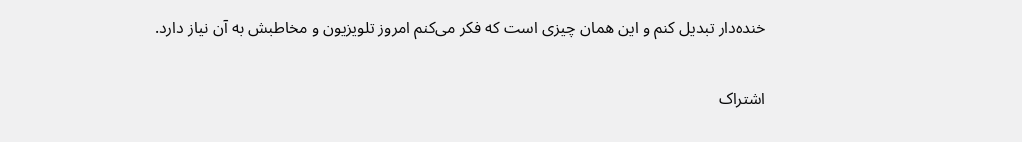خنده‌دار تبدیل کنم و این همان چیزی است که فکر می‌کنم امروز تلویزیون و مخاطبش به آن نیاز دارد.

اشتراک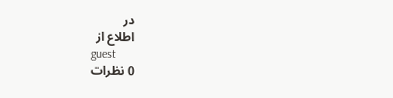در
اطلاع از
guest
0 نظرات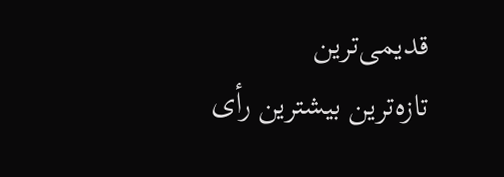قدیمی‌ترین
تازه‌ترین بیشترین رأی